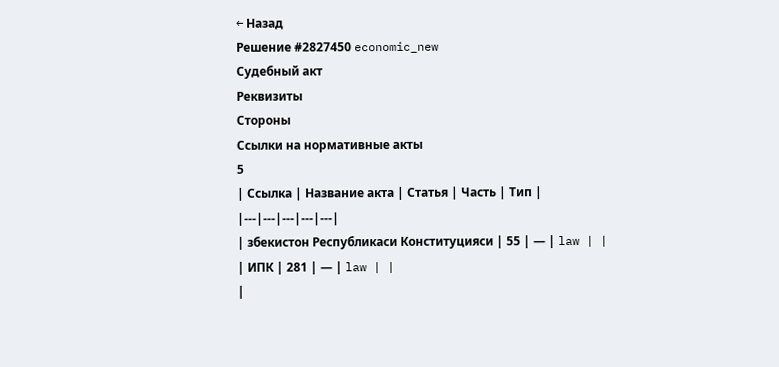← Назад
Решение #2827450 economic_new
Судебный акт
Реквизиты
Стороны
Ссылки на нормативные акты
5
| Ссылка | Название акта | Статья | Часть | Тип |
|---|---|---|---|---|
| збекистон Республикаси Конституцияси | 55 | — | law | |
| ИПК | 281 | — | law | |
|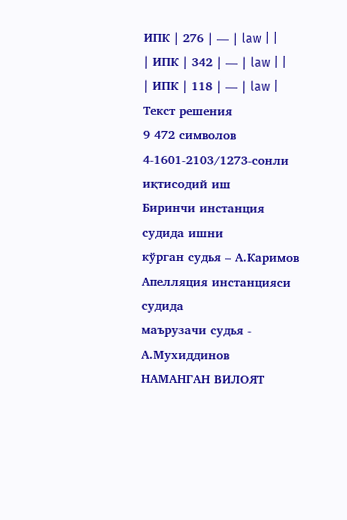ИПК | 276 | — | law | |
| ИПК | 342 | — | law | |
| ИПК | 118 | — | law |
Текст решения
9 472 символов
4-1601-2103/1273-сонли иқтисодий иш
Биринчи инстанция судида ишни
кўрган судья – А.Каримов
Апелляция инстанцияси судида
маърузачи судья - А.Мухиддинов
НАМАНГАН ВИЛОЯТ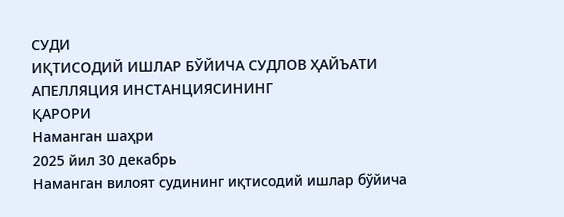СУДИ
ИҚТИСОДИЙ ИШЛАР БЎЙИЧА СУДЛОВ ҲАЙЪАТИ
АПЕЛЛЯЦИЯ ИНСТАНЦИЯСИНИНГ
ҚАРОРИ
Наманган шаҳри
2025 йил 30 декабрь
Наманган вилоят судининг иқтисодий ишлар бўйича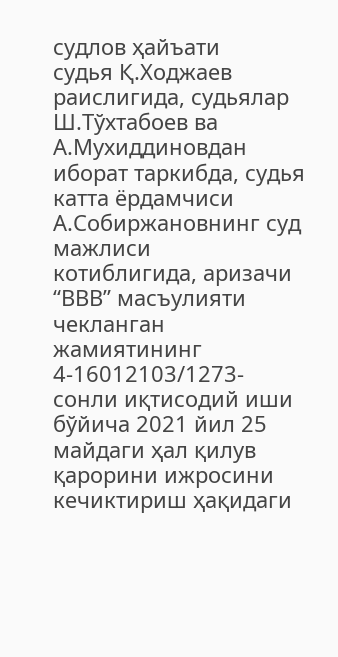судлов ҳайъати
судья Қ.Ходжаев раислигида, судьялар Ш.Тўхтабоев ва А.Мухиддиновдан
иборат таркибда, судья катта ёрдамчиси А.Собиржановнинг суд мажлиси
котиблигида, аризачи “ВВВ” масъулияти чекланган жамиятининг 4-16012103/1273-сонли иқтисодий иши бўйича 2021 йил 25 майдаги ҳал қилув
қарорини ижросини кечиктириш ҳақидаги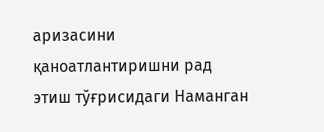аризасини қаноатлантиришни рад
этиш тўғрисидаги Наманган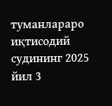туманлараро иқтисодий судининг 2025 йил 3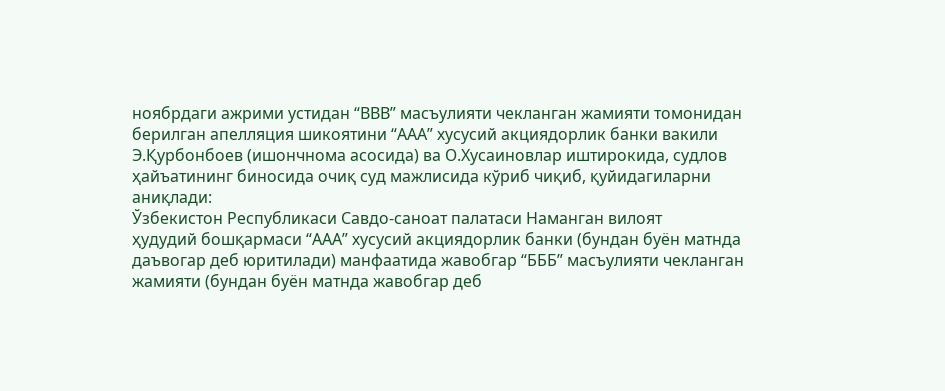ноябрдаги ажрими устидан “ВВВ” масъулияти чекланган жамияти томонидан
берилган апелляция шикоятини “ААА” хусусий акциядорлик банки вакили
Э.Қурбонбоев (ишончнома асосида) ва О.Хусаиновлар иштирокида, судлов
ҳайъатининг биносида очиқ суд мажлисида кўриб чиқиб, қуйидагиларни
аниқлади:
Ўзбекистон Республикаси Савдо-саноат палатаси Наманган вилоят
ҳудудий бошқармаси “ААА” хусусий акциядорлик банки (бундан буён матнда
даъвогар деб юритилади) манфаатида жавобгар “БББ” масъулияти чекланган
жамияти (бундан буён матнда жавобгар деб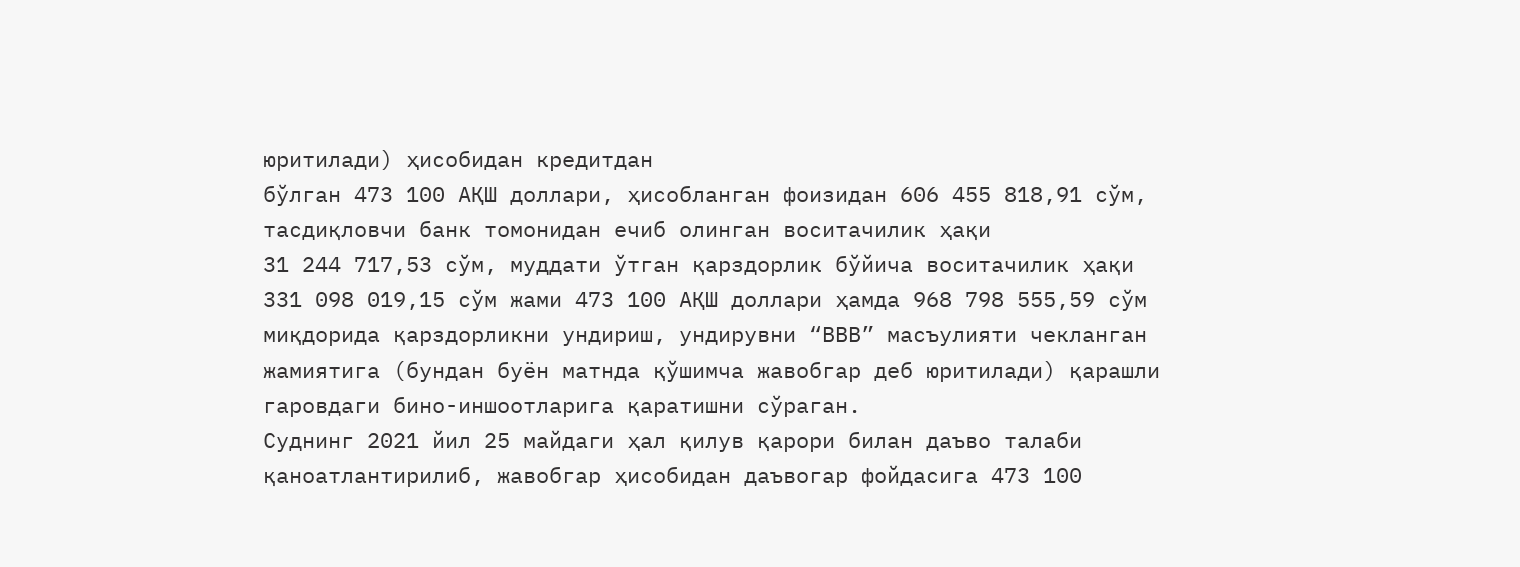юритилади) ҳисобидан кредитдан
бўлган 473 100 АҚШ доллари, ҳисобланган фоизидан 606 455 818,91 сўм,
тасдиқловчи банк томонидан ечиб олинган воситачилик ҳақи
31 244 717,53 сўм, муддати ўтган қарздорлик бўйича воситачилик ҳақи
331 098 019,15 сўм жами 473 100 АҚШ доллари ҳамда 968 798 555,59 сўм
миқдорида қарздорликни ундириш, ундирувни “ВВВ” масъулияти чекланган
жамиятига (бундан буён матнда қўшимча жавобгар деб юритилади) қарашли
гаровдаги бино-иншоотларига қаратишни сўраган.
Суднинг 2021 йил 25 майдаги ҳал қилув қарори билан даъво талаби
қаноатлантирилиб, жавобгар ҳисобидан даъвогар фойдасига 473 100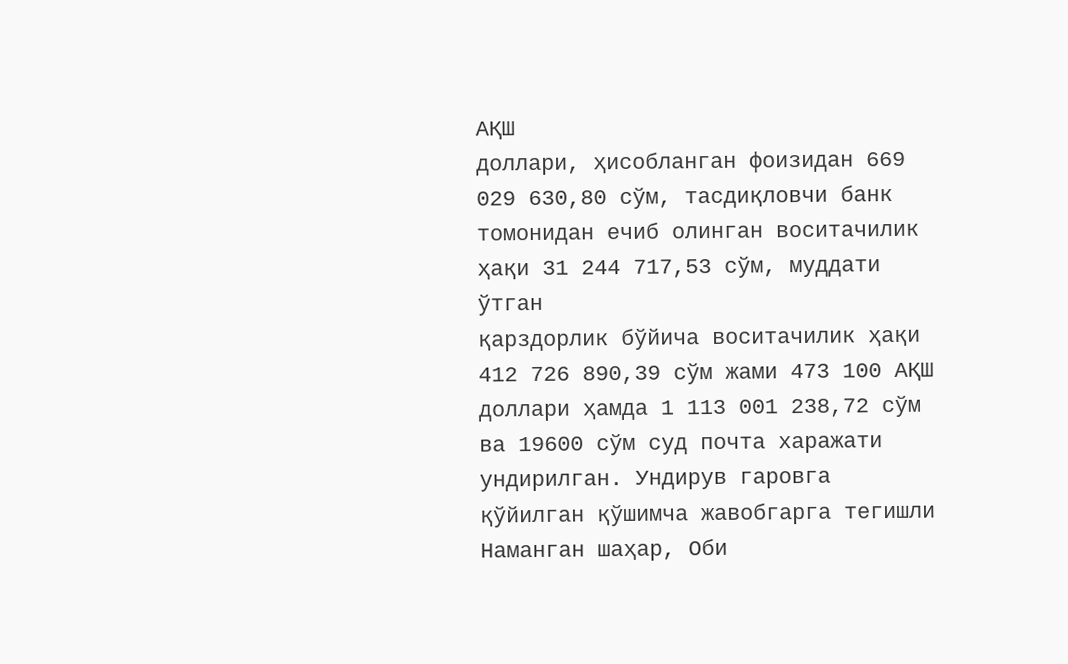АҚШ
доллари, ҳисобланган фоизидан 669 029 630,80 сўм, тасдиқловчи банк
томонидан ечиб олинган воситачилик ҳақи 31 244 717,53 сўм, муддати ўтган
қарздорлик бўйича воситачилик ҳақи 412 726 890,39 сўм жами 473 100 АҚШ
доллари ҳамда 1 113 001 238,72 сўм ва 19600 сўм суд почта харажати
ундирилган. Ундирув гаровга қўйилган қўшимча жавобгарга тегишли
Наманган шаҳар, Оби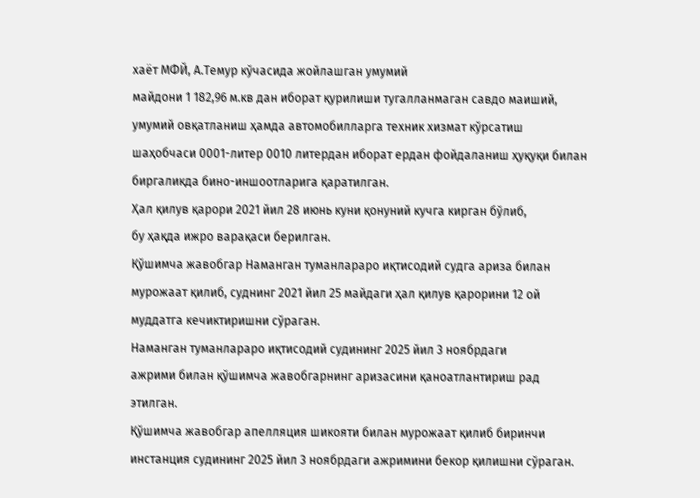хаёт МФЙ, А.Темур кўчасида жойлашган умумий
майдони 1 182,96 м.кв дан иборат қурилиши тугалланмаган савдо маиший,
умумий овқатланиш ҳамда автомобилларга техник хизмат кўрсатиш
шаҳобчаси 0001-литер 0010 литердан иборат ердан фойдаланиш ҳуқуқи билан
биргаликда бино-иншоотларига қаратилган.
Ҳал қилув қарори 2021 йил 28 июнь куни қонуний кучга кирган бўлиб,
бу ҳақда ижро варақаси берилган.
Қўшимча жавобгар Наманган туманлараро иқтисодий судга ариза билан
мурожаат қилиб, суднинг 2021 йил 25 майдаги ҳал қилув қарорини 12 ой
муддатга кечиктиришни сўраган.
Наманган туманлараро иқтисодий судининг 2025 йил 3 ноябрдаги
ажрими билан қўшимча жавобгарнинг аризасини қаноатлантириш рад
этилган.
Қўшимча жавобгар апелляция шикояти билан мурожаат қилиб биринчи
инстанция судининг 2025 йил 3 ноябрдаги ажримини бекор қилишни сўраган.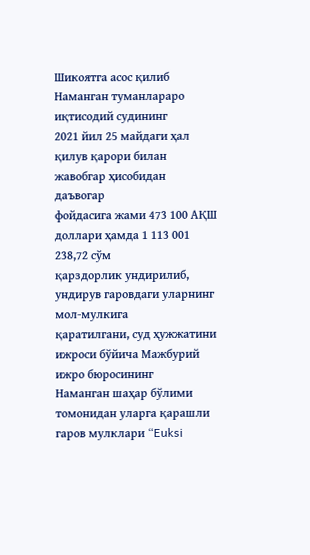Шикоятга асос қилиб Наманган туманлараро иқтисодий судининг
2021 йил 25 майдаги ҳал қилув қарори билан жавобгар ҳисобидан даъвогар
фойдасига жами 473 100 АҚШ доллари ҳамда 1 113 001 238,72 сўм
қарздорлик ундирилиб, ундирув гаровдаги уларнинг мол-мулкига
қаратилгани, суд ҳужжатини ижроси бўйича Мажбурий ижро бюросининг
Наманган шаҳар бўлими томонидан уларга қарашли гаров мулклари “Euksi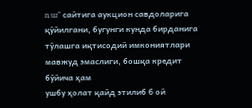n.uz” сайтига аукцион савдоларига қўйилгани, бугунги кунда бирданига
тўлашга иқтисодий имкониятлари мавжуд эмаслиги, бошқа кредит бўйича ҳам
ушбу ҳолат қайд этилиб 6 ой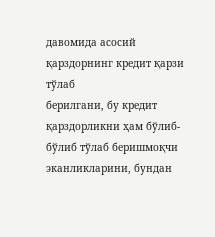давомида асосий қарздорнинг кредит қарзи тўлаб
берилгани, бу кредит қарздорликни ҳам бўлиб-бўлиб тўлаб беришмоқчи
эканликларини, бундан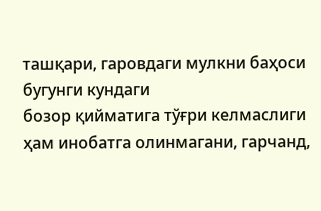ташқари, гаровдаги мулкни баҳоси бугунги кундаги
бозор қийматига тўғри келмаслиги ҳам инобатга олинмагани, гарчанд,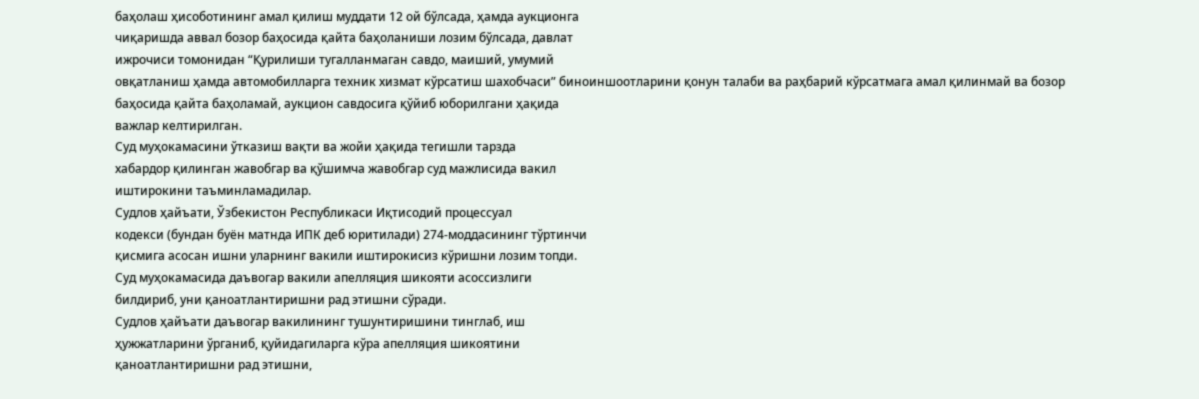баҳолаш ҳисоботининг амал қилиш муддати 12 ой бўлсада, ҳамда аукционга
чиқаришда аввал бозор баҳосида қайта баҳоланиши лозим бўлсада, давлат
ижрочиси томонидан “Қурилиши тугалланмаган савдо, маиший, умумий
овқатланиш ҳамда автомобилларга техник хизмат кўрсатиш шахобчаси” биноиншоотларини қонун талаби ва раҳбарий кўрсатмага амал қилинмай ва бозор
баҳосида қайта баҳоламай, аукцион савдосига қўйиб юборилгани ҳақида
важлар келтирилган.
Суд муҳокамасини ўтказиш вақти ва жойи ҳақида тегишли тарзда
хабардор қилинган жавобгар ва қўшимча жавобгар суд мажлисида вакил
иштирокини таъминламадилар.
Судлов ҳайъати, Ўзбекистон Республикаси Иқтисодий процессуал
кодекси (бундан буён матнда ИПК деб юритилади) 274-моддасининг тўртинчи
қисмига асосан ишни уларнинг вакили иштирокисиз кўришни лозим топди.
Суд муҳокамасида даъвогар вакили апелляция шикояти асоссизлиги
билдириб, уни қаноатлантиришни рад этишни сўради.
Судлов ҳайъати даъвогар вакилининг тушунтиришини тинглаб, иш
ҳужжатларини ўрганиб, қуйидагиларга кўра апелляция шикоятини
қаноатлантиришни рад этишни,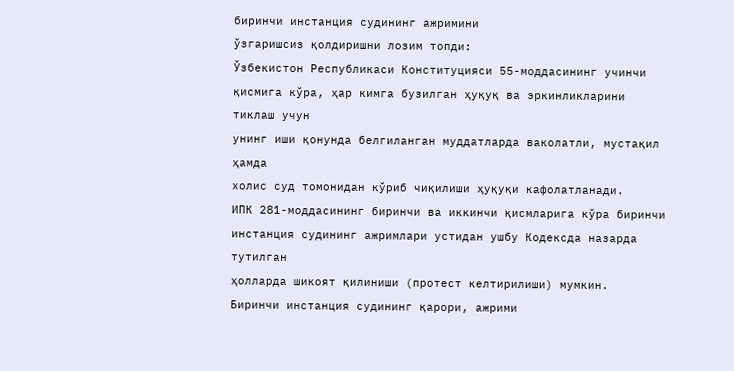биринчи инстанция судининг ажримини
ўзгаришсиз қолдиришни лозим топди:
Ўзбекистон Республикаси Конституцияси 55-моддасининг учинчи
қисмига кўра, ҳар кимга бузилган ҳуқуқ ва эркинликларини тиклаш учун
унинг иши қонунда белгиланган муддатларда ваколатли, мустақил ҳамда
холис суд томонидан кўриб чиқилиши ҳуқуқи кафолатланади.
ИПК 281-моддасининг биринчи ва иккинчи қисмларига кўра биринчи
инстанция судининг ажримлари устидан ушбу Кодексда назарда тутилган
ҳолларда шикоят қилиниши (протест келтирилиши) мумкин.
Биринчи инстанция судининг қарори, ажрими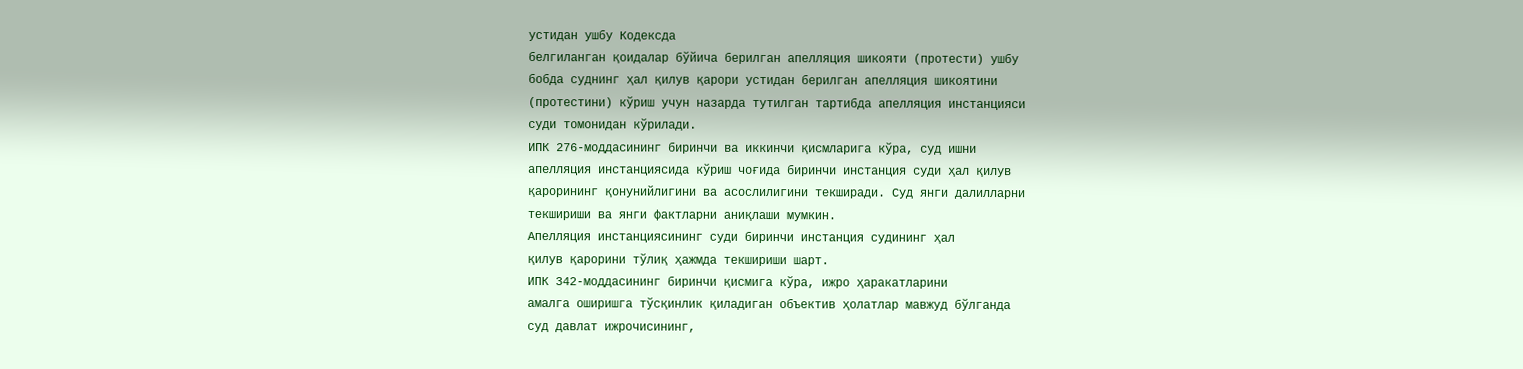устидан ушбу Кодексда
белгиланган қоидалар бўйича берилган апелляция шикояти (протести) ушбу
бобда суднинг ҳал қилув қарори устидан берилган апелляция шикоятини
(протестини) кўриш учун назарда тутилган тартибда апелляция инстанцияси
суди томонидан кўрилади.
ИПК 276-моддасининг биринчи ва иккинчи қисмларига кўра, суд ишни
апелляция инстанциясида кўриш чоғида биринчи инстанция суди ҳал қилув
қарорининг қонунийлигини ва асослилигини текширади. Суд янги далилларни
текшириши ва янги фактларни аниқлаши мумкин.
Апелляция инстанциясининг суди биринчи инстанция судининг ҳал
қилув қарорини тўлиқ ҳажмда текшириши шарт.
ИПК 342-моддасининг биринчи қисмига кўра, ижро ҳаракатларини
амалга оширишга тўсқинлик қиладиган объектив ҳолатлар мавжуд бўлганда
суд давлат ижрочисининг,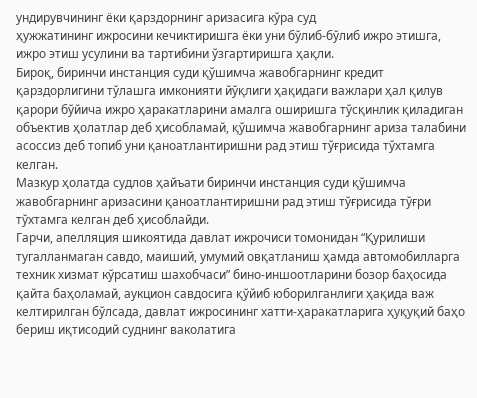ундирувчининг ёки қарздорнинг аризасига кўра суд
ҳужжатининг ижросини кечиктиришга ёки уни бўлиб-бўлиб ижро этишга,
ижро этиш усулини ва тартибини ўзгартиришга ҳақли.
Бироқ, биринчи инстанция суди қўшимча жавобгарнинг кредит
қарздорлигини тўлашга имконияти йўқлиги ҳақидаги важлари ҳал қилув
қарори бўйича ижро ҳаракатларини амалга оширишга тўсқинлик қиладиган
объектив ҳолатлар деб ҳисобламай, қўшимча жавобгарнинг ариза талабини
асоссиз деб топиб уни қаноатлантиришни рад этиш тўғрисида тўхтамга
келган.
Мазкур ҳолатда судлов ҳайъати биринчи инстанция суди қўшимча
жавобгарнинг аризасини қаноатлантиришни рад этиш тўғрисида тўғри
тўхтамга келган деб ҳисоблайди.
Гарчи, апелляция шикоятида давлат ижрочиси томонидан “Қурилиши
тугалланмаган савдо, маиший, умумий овқатланиш ҳамда автомобилларга
техник хизмат кўрсатиш шахобчаси” бино-иншоотларини бозор баҳосида
қайта баҳоламай, аукцион савдосига қўйиб юборилганлиги ҳақида важ
келтирилган бўлсада, давлат ижросининг хатти-ҳаракатларига ҳуқуқий баҳо
бериш иқтисодий суднинг ваколатига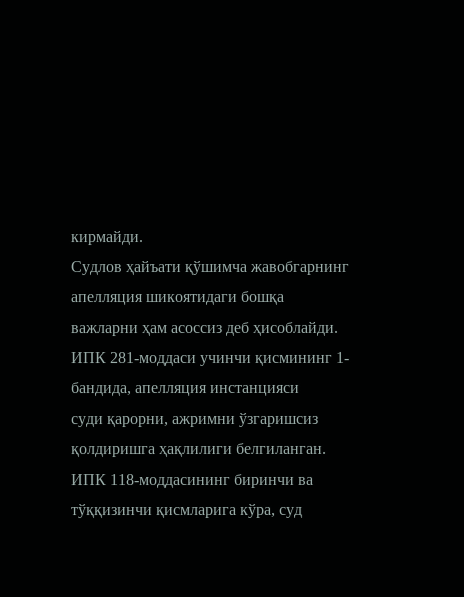кирмайди.
Судлов ҳайъати қўшимча жавобгарнинг апелляция шикоятидаги бошқа
важларни ҳам асоссиз деб ҳисоблайди.
ИПК 281-моддаси учинчи қисмининг 1-бандида, апелляция инстанцияси
суди қарорни, ажримни ўзгаришсиз қолдиришга ҳақлилиги белгиланган.
ИПК 118-моддасининг биринчи ва тўққизинчи қисмларига кўра, суд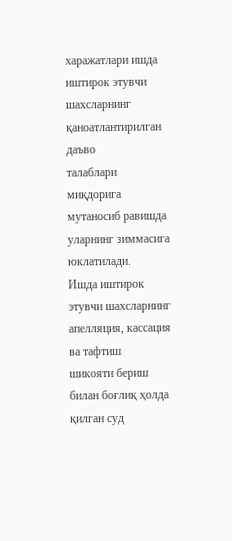харажатлари ишда иштирок этувчи шахсларнинг қаноатлантирилган даъво
талаблари миқдорига мутаносиб равишда уларнинг зиммасига юклатилади.
Ишда иштирок этувчи шахсларнинг апелляция, кассация ва тафтиш
шикояти бериш билан боғлиқ ҳолда қилган суд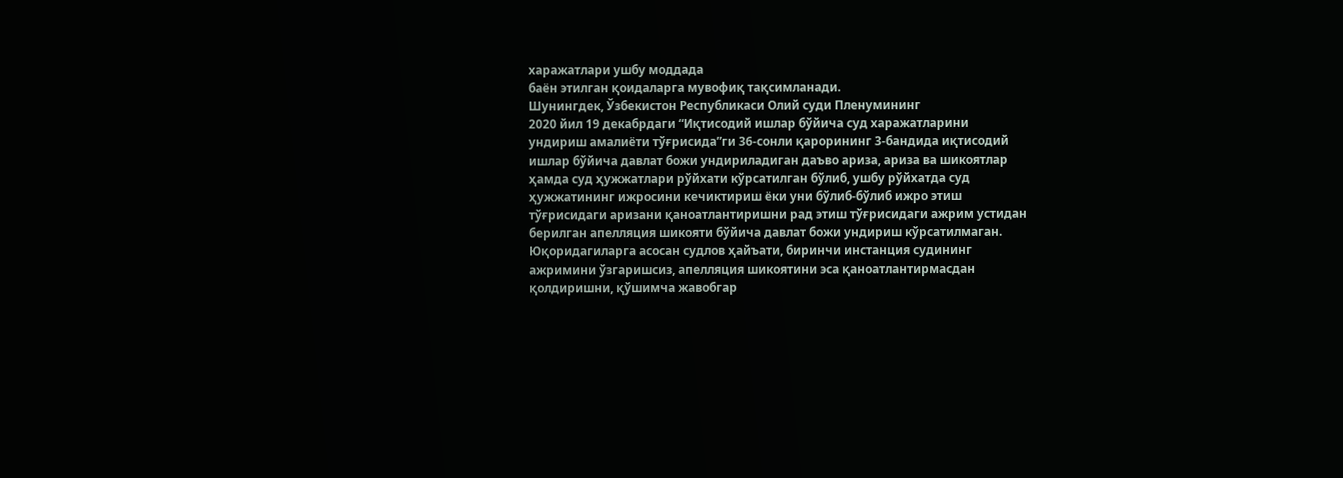харажатлари ушбу моддада
баён этилган қоидаларга мувофиқ тақсимланади.
Шунингдек, Ўзбекистон Республикаси Олий суди Пленумининг
2020 йил 19 декабрдаги “Иқтисодий ишлар бўйича суд харажатларини
ундириш амалиёти тўғрисида”ги 36-сонли қарорининг 3-бандида иқтисодий
ишлар бўйича давлат божи ундириладиган даъво ариза, ариза ва шикоятлар
ҳамда суд ҳужжатлари рўйхати кўрсатилган бўлиб, ушбу рўйхатда суд
ҳужжатининг ижросини кечиктириш ёки уни бўлиб-бўлиб ижро этиш
тўғрисидаги аризани қаноатлантиришни рад этиш тўғрисидаги ажрим устидан
берилган апелляция шикояти бўйича давлат божи ундириш кўрсатилмаган.
Юқоридагиларга асосан судлов ҳайъати, биринчи инстанция судининг
ажримини ўзгаришсиз, апелляция шикоятини эса қаноатлантирмасдан
қолдиришни, қўшимча жавобгар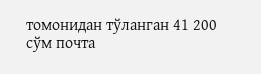томонидан тўланган 41 200 сўм почта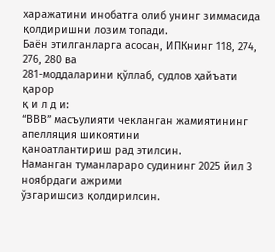харажатини инобатга олиб унинг зиммасида қолдиришни лозим топади.
Баён этилганларга асосан, ИПКнинг 118, 274, 276, 280 ва
281-моддаларини қўллаб, судлов ҳайъати
қарор
қ и л д и:
“ВВВ” масъулияти чекланган жамиятининг апелляция шикоятини
қаноатлантириш рад этилсин.
Наманган туманлараро судининг 2025 йил 3 ноябрдаги ажрими
ўзгаришсиз қолдирилсин.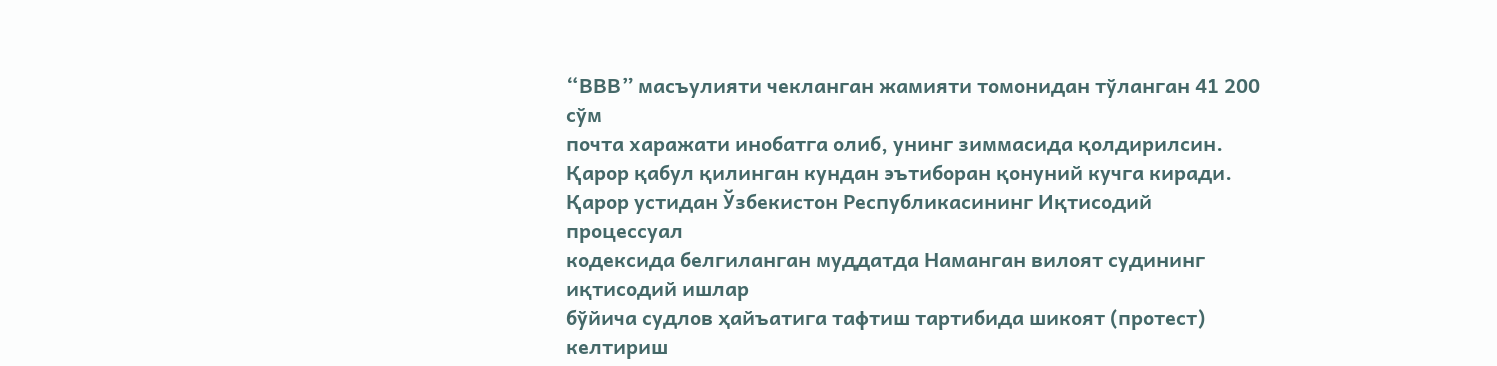“ВВВ” масъулияти чекланган жамияти томонидан тўланган 41 200 сўм
почта харажати инобатга олиб, унинг зиммасида қолдирилсин.
Қарор қабул қилинган кундан эътиборан қонуний кучга киради.
Қарор устидан Ўзбекистон Республикасининг Иқтисодий процессуал
кодексида белгиланган муддатда Наманган вилоят судининг иқтисодий ишлар
бўйича судлов ҳайъатига тафтиш тартибида шикоят (протест) келтириш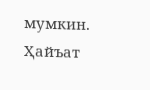мумкин.
Ҳайъат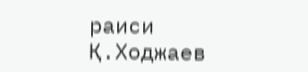раиси
Қ.Ходжаев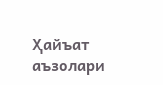Ҳайъат аъзолари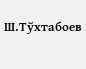Ш.Тўхтабоев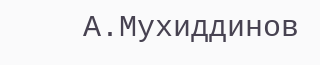А.Мухиддинов